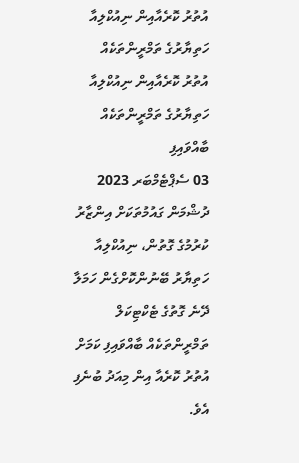އުތުރު ކޮރެއާއިން ނިއުކްލިއާ ހަތިޔާރުގެ ތަމްރީންތަކެއް
އުތުރު ކޮރެއާއިން ނިއުކްލިއާ ހަތިޔާރުގެ ތަމްރީންތަކެއް ބާއްވައިފި
03 ސެޕްޓެމްބަރ 2023
ދުޝްމަން ގައުމުތަކަށް އިންޒާރު ކުރުމުގެ ގޮތުން، ނިއުކްލިއާ ހަތިޔާރު ބޭނުންކޮށްގެން ހަމަލާ ދޭނެ ގޮތުގެ ޓެކްޓިކަލް ތަމްރީންތަކެއް ބާއްވައިފި ކަމަށް އުތުރު ކޮރެއާ އިން މިއަދު ބުނެފި އެވެ.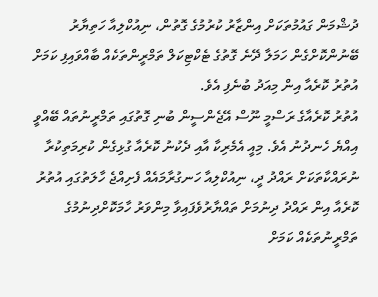ދުޝްމަން ގައުމުތަކަށް އިންޒާރު ކުރުމުގެ ގޮތުން، ނިއުކްލިއާ ހަތިޔާރު ބޭނުންކޮށްގެން ހަމަލާ ދޭނެ ގޮތުގެ ޓެކްޓިކަލް ތަމްރީންތަކެއް ބާއްވައިފި ކަމަށް އުތުރު ކޮރެއާ އިން މިއަދު ބުނެފި އެވެ.
އުތުރު ކޮރެއާގެ ރަސްމީ ނޫސް އޭޖެންސީން ބުނި ގޮތުގައި ތަމްރީނުތައް ބޭއްވީ އިއްޔެ ހެނދުނު އެވެ. މިއީ އެމެރިކާ އާއި ދެކުނު ކޮރެއާ ގުޅިގެން ކުރިމަތިކުރާ ނުރައްކާތަކަށް ރައްދު ދީ، ނިއުކްލިއާ ހަނގުރާމައެއް ފެށިއްޖެ ހާލަތުގައި އުތުރު ކޮރެއާ އިން ރައްދު ދިނުމަށް ތައްޔާރުވެފައިވާ މިންވަރު ހާމަކޮށްދިނުމުގެ ތަމްރީނުތަކެއް ކަމަށް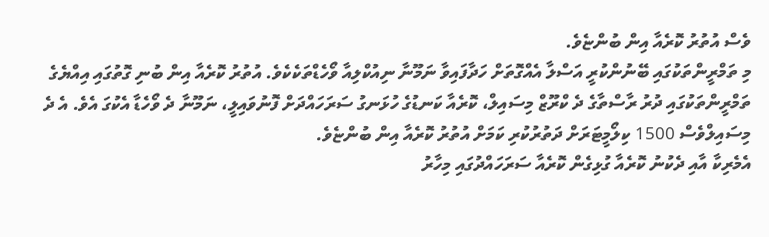ވެސް އުތުރު ކޮރެއާ އިން ބުންޏެވެ.
މި ތަމްރީންތަކުގައި ބޭނުންކުރީ އަސްލާ އެއްގޮތަށް ހަދާފައިވާ ނަމޫނާ ނިއުކްލިއާ ވޯހެޑްތަކެކެވެ. އުތުރު ކޮރެއާ އިން ބުނި ގޮތުގައި އިއްޔެގެ ތަމްރީންތަކުގައި ދުރު ރާސްތާގެ ދެ ކްރޫޒް މިސައިލް، ކޮރެއާ ކަނޑުގެ ހުޅަނގު ސަރަހައްދަށް ފޮނުވައިލީ، ނަމޫނާ ދެ ވޯހެޑާ އެކުގަ އެވެ. އެ ދެ މިސައިލްވެސް 1500 ކިލޯމީޓަރަށް ދަތުރުކުރި ކަމަށް އުތުރު ކޮރެއާ އިން ބުންޏެވެ.
އެމެރިކާ އާއި ދެކުނު ކޮރެއާ ގުޅިގެން ކޮރެއާ ސަރަހައްދުގައި މިހާރު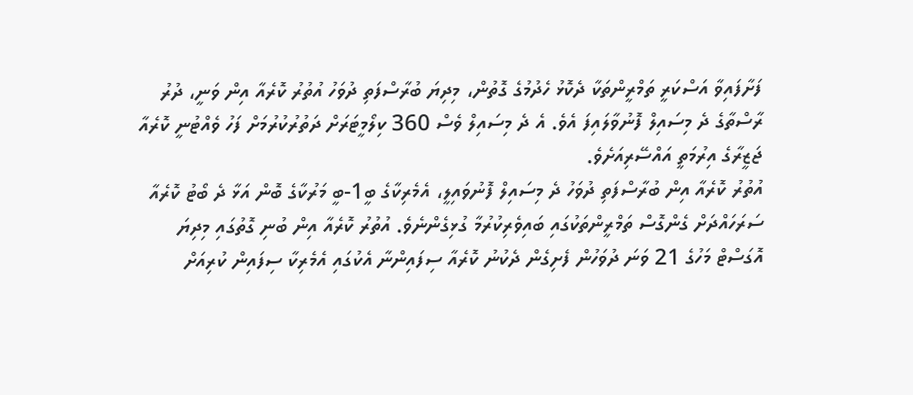ފަށާފައިވާ އަސްކަރީ ތަމްރީންތަކާ ދެކޮޅު ހެދުމުގެ ގޮތުން، މިދިޔަ ބުރާސްފަތި ދުވަހު އުތުރު ކޮރެއާ އިން ވަނީ، ދުރު ރާސްތާގެ ދެ މިސައިލް ފޮނުވާލައިފަ އެވެ. އެ ދެ މިސައިލް ވެސް 360 ކިލޯމީޓަރަށް ދަތުރުކުރުމަށް ފަހު ވެއްޓުނީ ކޮރެއާ ޖަޒީރާގެ އިރުމަތީ އައްސޭރިއަށެވެ.
އުތުރު ކޮރެއާ އިން ބުރާސްފަތި ދުވަހު ދެ މިސައިލް ފޮނުވައިލީ، އެމެރިކާގެ ބީ1-ބީ މަރުކާގެ ބޮން އަޅާ ދެ ބޯޓު ކޮރެއާ ސަރަހައްދަށް ގެންގޮސް ތަމްރީންތަކުގައި ބައިވެރިކުރުމާ ގުޅިގެންނެވެ. އުތުރު ކޮރެއާ އިން ބުނި ގޮތުގައި މިދިޔަ އޮގަސްޓް މަހުގެ 21 ވަނަ ދުވަހުން ފެށިގެން ދެކުނު ކޮރެއާ ސިފައިންނާ އެކުގައި އެމެރިކާ ސިފައިން ކުރިއަށް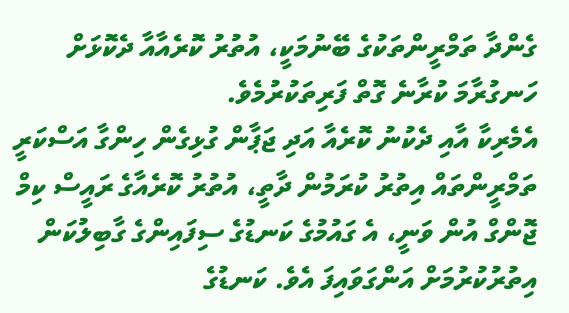ގެންދާ ތަމްރީންތަކުގެ ބޭނުމަކީ، އުތުރު ކޮރެއާއާ ދެކޮޅަށް ހަނގުރާމަ ކުރާނެ ގޮތް ފަރިތަކުރުމެވެ.
އެމެރިކާ އާއި ދެކުނު ކޮރެއާ އަދި ޖަޕާން ގުޅިގެން ހިންގާ އަސްކަރީ ތަމްރީންތައް އިތުރު ކުރަމުން ދާތީ، އުތުރު ކޮރެއާގެ ރައީސް ކިމް ޖޮންގް އުން ވަނީ، އެ ގައުމުގެ ކަނޑުގެ ސިފައިންގެ ގާބިލުކަން އިތުރުކުރުމަށް އަންގަވައިފަ އެވެ. ކަނޑުގެ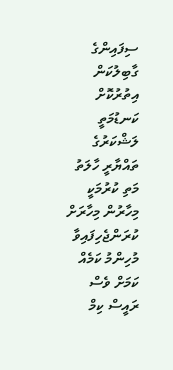ސިފައިންގެ ގާބިލުކަން އިތުރުކޮށް ކަނޑުމަތީ ލަޝްކަރުގެ ތައްޔާރީ ހާލަތު މަތި ކުރުމަކީ މިހާރުން މިހާރަށް ކުރަންޖެހިފައިވާ މުހިންމު ކަމެއް ކަމަށް ވެސް ރައީސް ކިމް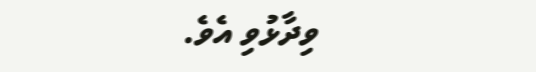ވިދާޅުވި އެވެ.